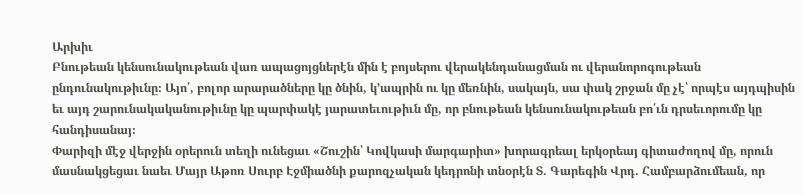Արխիւ
Բնութեան կենսունակութեան վառ ապացոյցներէն մին է բոյսերու վերակենդանացման ու վերանորոգութեան ընդունակութիւնը։ Այո՛, բոլոր արարածները կը ծնին, կ՚ապրին ու կը մեռնին, սակայն, սա փակ շրջան մը չէ՝ որպէս այդպիսին եւ այդ շարունակականութիւնը կը պարփակէ յարատեւութիւն մը, որ բնութեան կենսունակութեան բո՛ւն դրսեւորումը կը հանդիսանայ։
Փարիզի մէջ վերջին օրերուն տեղի ունեցաւ «Շուշին՝ Կովկասի մարգարիտ» խորագրեալ երկօրեայ գիտաժողով մը, որուն մասնակցեցաւ նաեւ Մայր Աթոռ Սուրբ Էջմիածնի քարոզչական կեդրոնի տնօրէն Տ. Գարեգին Վրդ. Համբարձումեան, որ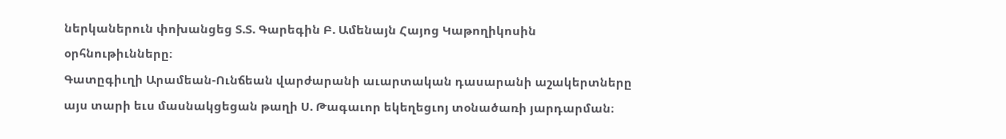ներկաներուն փոխանցեց Տ.Տ. Գարեգին Բ. Ամենայն Հայոց Կաթողիկոսին օրհնութիւնները։
Գատըգիւղի Արամեան-Ունճեան վարժարանի աւարտական դասարանի աշակերտները այս տարի եւս մասնակցեցան թաղի Ս. Թագաւոր եկեղեցւոյ տօնածառի յարդարման։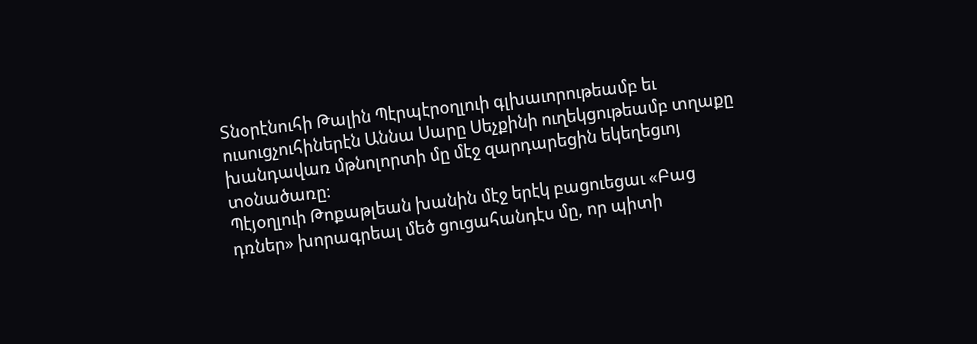Տնօրէնուհի Թալին Պէրպէրօղլուի գլխաւորութեամբ եւ ուսուցչուհիներէն Աննա Սարը Սեչքինի ուղեկցութեամբ տղաքը խանդավառ մթնոլորտի մը մէջ զարդարեցին եկեղեցւոյ տօնածառը։
Պէյօղլուի Թոքաթլեան խանին մէջ երէկ բացուեցաւ «Բաց դռներ» խորագրեալ մեծ ցուցահանդէս մը, որ պիտի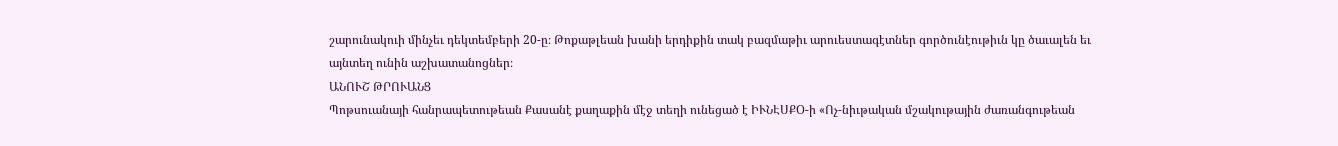շարունակուի մինչեւ դեկտեմբերի 20-ը։ Թոքաթլեան խանի երդիքին տակ բազմաթիւ արուեստագէտներ գործունէութիւն կը ծաւալեն եւ այնտեղ ունին աշխատանոցներ։
ԱՆՈՒՇ ԹՐՈՒԱՆՑ
Պոթսուանայի հանրապետութեան Քասանէ քաղաքին մէջ տեղի ունեցած է ԻՒՆԷՍՔՕ-ի «Ոչ-նիւթական մշակութային ժառանգութեան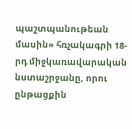պաշտպանութեան մասին» հռչակագրի 18-րդ միջկառավարական նստաշրջանը, որու ընթացքին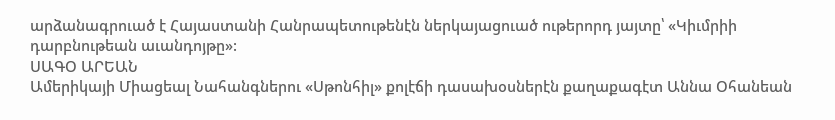արձանագրուած է Հայաստանի Հանրապետութենէն ներկայացուած ութերորդ յայտը՝ «Կիւմրիի դարբնութեան աւանդոյթը»:
ՍԱԳՕ ԱՐԵԱՆ
Ամերիկայի Միացեալ Նահանգներու «Սթոնհիլ» քոլէճի դասախօսներէն քաղաքագէտ Աննա Օհանեան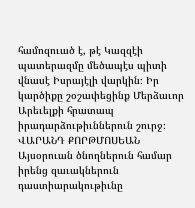համոզուած է, թէ Կազզէի պատերազմը մեծապէս պիտի վնասէ Իսրայէլի վարկին։ Իր կարծիքը շօշափեցինք Մերձաւոր Արեւելքի հրատապ իրադարձութիւններուն շուրջ։
ՎԱՐԱՆԴ ՔՈՐԹՄՈՍԵԱՆ
Այսօրուան ծնողներուն համար իրենց զաւակներուն դաստիարակութիւնը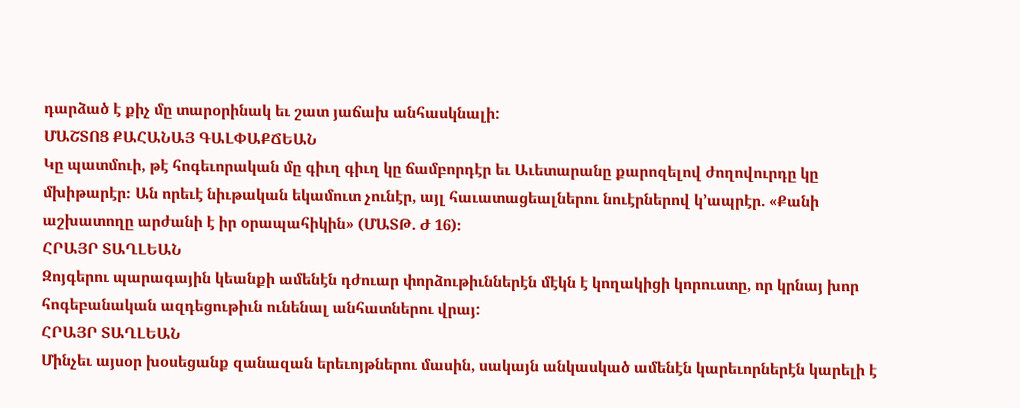դարձած է քիչ մը տարօրինակ եւ շատ յաճախ անհասկնալի:
ՄԱՇՏՈՑ ՔԱՀԱՆԱՅ ԳԱԼՓԱՔՃԵԱՆ
Կը պատմուի, թէ հոգեւորական մը գիւղ գիւղ կը ճամբորդէր եւ Աւետարանը քարոզելով ժողովուրդը կը մխիթարէր։ Ան որեւէ նիւթական եկամուտ չունէր, այլ հաւատացեալներու նուէրներով կ՚ապրէր. «Քանի աշխատողը արժանի է իր օրապահիկին» (ՄԱՏԹ. Ժ 16)։
ՀՐԱՅՐ ՏԱՂԼԵԱՆ
Զոյգերու պարագային կեանքի ամենէն դժուար փորձութիւններէն մէկն է կողակիցի կորուստը, որ կրնայ խոր հոգեբանական ազդեցութիւն ունենալ անհատներու վրայ:
ՀՐԱՅՐ ՏԱՂԼԵԱՆ
Մինչեւ այսօր խօսեցանք զանազան երեւոյթներու մասին, սակայն անկասկած ամենէն կարեւորներէն կարելի է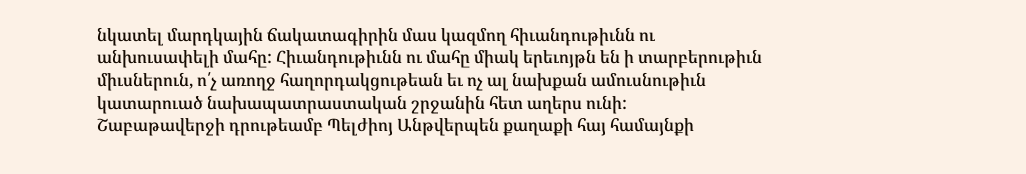նկատել մարդկային ճակատագիրին մաս կազմող հիւանդութիւնն ու անխուսափելի մահը: Հիւանդութիւնն ու մահը միակ երեւոյթն են ի տարբերութիւն միւսներուն, ո՛չ առողջ հաղորդակցութեան եւ ոչ ալ նախքան ամուսնութիւն կատարուած նախապատրաստական շրջանին հետ աղերս ունի:
Շաբաթավերջի դրութեամբ Պելժիոյ Անթվերպեն քաղաքի հայ համայնքի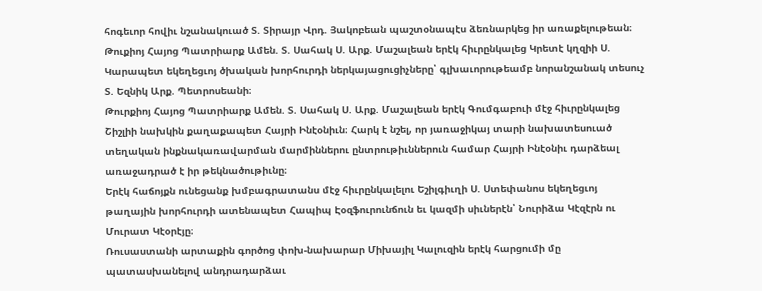հոգեւոր հովիւ նշանակուած Տ. Տիրայր Վրդ. Յակոբեան պաշտօնապէս ձեռնարկեց իր առաքելութեան։
Թուքիոյ Հայոց Պատրիարք Ամեն. Տ. Սահակ Ս. Արք. Մաշալեան երէկ հիւրընկալեց Կրետէ կղզիի Ս. Կարապետ եկեղեցւոյ ծխական խորհուրդի ներկայացուցիչները՝ գլխաւորութեամբ նորանշանակ տեսուչ Տ. Եզնիկ Արք. Պետրոսեանի։
Թուրքիոյ Հայոց Պատրիարք Ամեն. Տ. Սահակ Ս. Արք. Մաշալեան երէկ Գումգաբուի մէջ հիւրընկալեց Շիշլիի նախկին քաղաքապետ Հայրի Ինէօնիւն։ Հարկ է նշել, որ յառաջիկայ տարի նախատեսուած տեղական ինքնակառավարման մարմիններու ընտրութիւններուն համար Հայրի Ինէօնիւ դարձեալ առաջադրած է իր թեկնածութիւնը։
Երէկ հաճոյքն ունեցանք խմբագրատանս մէջ հիւրընկալելու Եշիլգիւղի Ս. Ստեփանոս եկեղեցւոյ թաղային խորհուրդի ատենապետ Հապիպ Էօզֆուրունճուն եւ կազմի սիւներէն՝ Նուրիձա Կէզէրն ու Մուրատ Կէօրէյը։
Ռուսաստանի արտաքին գործոց փոխ-նախարար Միխայիլ Կալուզին երէկ հարցումի մը պատասխանելով անդրադարձաւ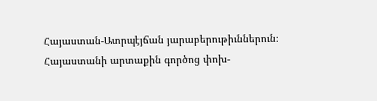Հայաստան-Ատրպէյճան յարաբերութիւններուն։
Հայաստանի արտաքին գործոց փոխ-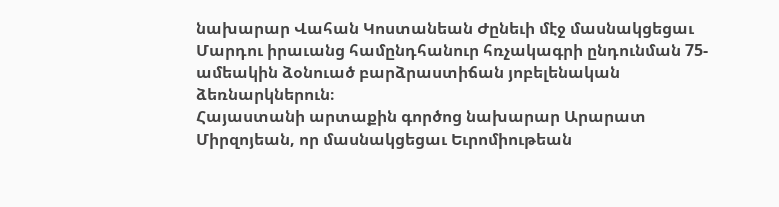նախարար Վահան Կոստանեան Ժընեւի մէջ մասնակցեցաւ Մարդու իրաւանց համընդհանուր հռչակագրի ընդունման 75-ամեակին ձօնուած բարձրաստիճան յոբելենական ձեռնարկներուն։
Հայաստանի արտաքին գործոց նախարար Արարատ Միրզոյեան, որ մասնակցեցաւ Եւրոմիութեան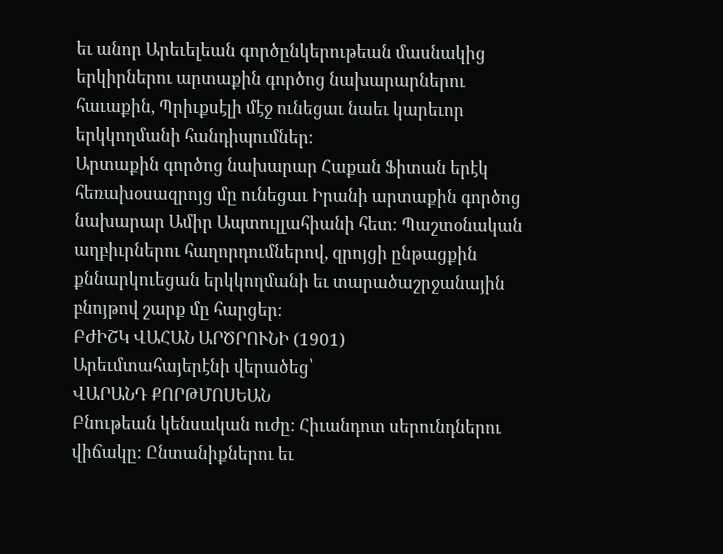եւ անոր Արեւելեան գործընկերութեան մասնակից երկիրներու արտաքին գործոց նախարարներու հաւաքին, Պրիւքսէլի մէջ ունեցաւ նաեւ կարեւոր երկկողմանի հանդիպումներ։
Արտաքին գործոց նախարար Հաքան Ֆիտան երէկ հեռախօսազրոյց մը ունեցաւ Իրանի արտաքին գործոց նախարար Ամիր Ապտուլլահիանի հետ։ Պաշտօնական աղբիւրներու հաղորդումներով, զրոյցի ընթացքին քննարկուեցան երկկողմանի եւ տարածաշրջանային բնոյթով շարք մը հարցեր։
ԲԺԻՇԿ ՎԱՀԱՆ ԱՐԾՐՈՒՆԻ (1901)
Արեւմտահայերէնի վերածեց՝
ՎԱՐԱՆԴ ՔՈՐԹՄՈՍԵԱՆ
Բնութեան կենսական ուժը: Հիւանդոտ սերունդներու վիճակը: Ընտանիքներու եւ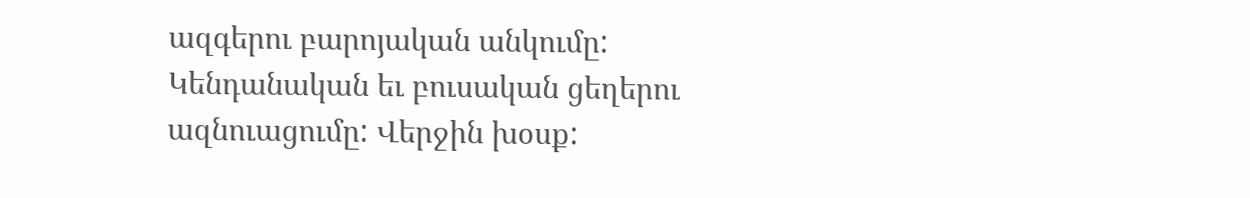ազգերու բարոյական անկումը: Կենդանական եւ բուսական ցեղերու ազնուացումը: Վերջին խօսք: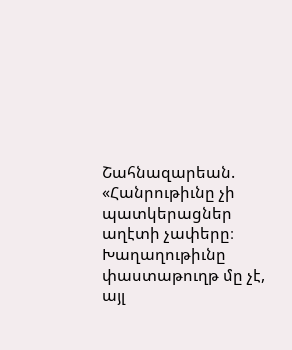Շահնազարեան. «Հանրութիւնը չի պատկերացներ աղէտի չափերը։ Խաղաղութիւնը փաստաթուղթ մը չէ, այլ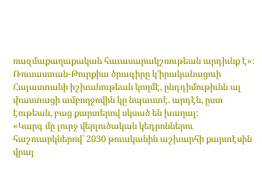ռազմաքաղաքական հաւասարակշռութեան արդիւնք է»:
Ռուսաստան-Թուրքիա ծրագիրը կ՚իրականացուի Հայաստանի իշխանութեան կողմէ, ընդդիմութիւնն ալ փաստացի ամբողջովին կը նպաստէ. արդէն, ըստ էութեան, բաց քարտերով սկսած են խաղալ:
«Կարգ մը լուրջ վերլուծական կեդրոններու հաշուարկներով՝ 2030 թուականին աշխարհի քարտէսին վրայ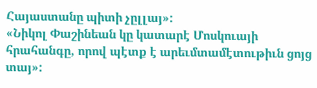Հայաստանը պիտի չըլլայ»:
«Նիկոլ Փաշինեան կը կատարէ Մոսկուայի հրահանգը, որով պէտք է արեւմտամէտութիւն ցոյց տայ»: